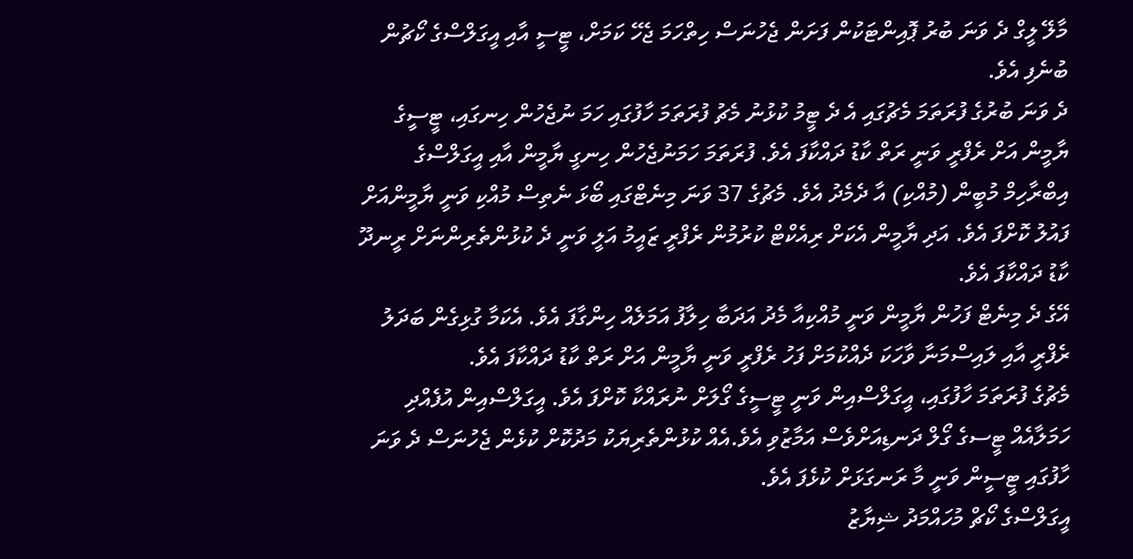މާލޭ ލީގް ދެ ވަނަ ބުރު ޕޮއިންޓަކުން ފަށަން ޖެހުނަސް ހިތްހަމަ ޖެހޭ ކަމަށް، ޓީސީ އާއި އީގަލްސްގެ ކޯޗުން ބުނެފި އެވެ.
ދެ ވަނަ ބުރުގެ ފުރަތަމަ މެޗުގައި އެ ދެ ޓީމު ކުޅުނު މެޗު ފުރަތަމަ ހާފުގައި ހަމަ ނުޖެހުން ހިނގައި، ޓީސީގެ ޔާމީން އަށް ރެފްރީ ވަނީ ރަތް ކާޑު ދައްކާފަ އެވެ. ފުރަތަމަ ހަމަނުޖެހުން ހިނގީ ޔާމީން އާއި އީގަލްސްގެ އިބްރާހިމް މުބީން (މުއްކި) އާ ދެމެދު އެވެ. މެޗުގެ 37 ވަނަ މިނެޓްގައި ބޯޅަ ނެތިސް މުއްކި ވަނީ ޔާމީންއަށް ފައުލު ކޮށްފަ އެވެ. އަދި ޔާމީން އެކަށް ރިއެކްޓް ކުރުމުން ރެފްރީ ޒައީމު އަލީ ވަނީ ދެ ކުޅުންތެރިންނަށް ރީނދޫ ކާޑު ދައްކާފަ އެވެ.
އޭގެ ދެ މިނެޓް ފަހުން ޔާމީން ވަނީ މުއްކިއާ މެދު އަދަބާ ހިލާފު އަމަލެއް ހިންގާފަ އެވެ. އެކަމާ ގުޅިގެން ބަދަލު ރެފްރީ އާއި ލައިސްމަނާ ވާހަކަ ދެއްކުމަށް ފަހު ރެފްރީ ވަނީ ޔާމީން އަށް ރަތް ކާޑު ދައްކާފަ އެވެ.
މެޗުގެ ފުރަތަމަ ހާފުގައި، އީގަލްސްއިން ވަނީ ޓީސީގެ ގޯލަށް ނުރައްކާ ކޮށްފަ އެވެ. އީގަލްސްއިން އުފެއްދި ހަމަލާއެއް ޓީސގެ ގޯލް ދަނޑިއަށްވެސް އަމާޒުވި އެވެ.އެއް ކުޅުންތެރިޔަކު މަދުކޮށް ކުޅެން ޖެހުނަސް ދެ ވަނަ ހާފުގައި ޓީސީން ވަނީ މާ ރަނގަޅަށް ކުޅެފަ އެވެ.
އީގަލްސްގެ ކޯޗް މުހައްމަދު ޝިޔާޒު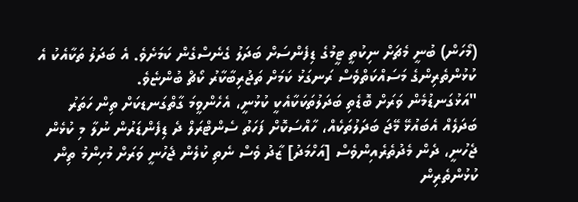(މޯހަން) ބުނީ މެޗަށް ނިކުތީ ޓީމުގެ ޑިފެންސަށް ބަދަލު ގެނެސްގެން ކަމަށެވެ. އެ ބަދަލު ތަކާއެކު އެ ކުޅުންތެރިންގެ މަސައްކަތްވެސް ރަނގަޅު ކަމަށް ތަޖުރިބާކާރު ކޯޗް ބުންޏެވެ.
"އަޅުގަނޑުމެން ވަރަށް ބޮޑެތި ބަދަލުތަކަކާއެކީ ކުޅުނީ، އެހެންވީމަ ގާތްގަނޑކަށް ތިން ހަތަރު ބަދަލެއް އެބައުޅޭ މޭޖަ ބަދަލުތަކެއް، ހާއްސަކޮށް ފަހަތު ސެންޓްރަލް ދެ ޑިފެންޑަރުން ނުލާ މި ކުޅެން ޖެހުނީ، ދެން މެދުތެރެއިންވެސް [އަހްމަދު] ޒާދު ވެސް ނެތި ކުލެން ޖެހުނީ ވަރަށް މުހިންމު ތިން ކުޅުންތެރިން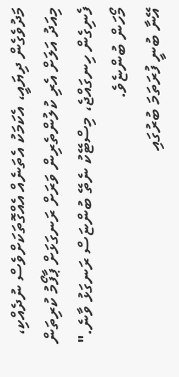މަދުވެގެން ދިޔައީ، އެކަމަކު އެތަނެއް އެއްގޮތަކަށްވެސް ނުދެއްކި، މިއަދު އަލަށް އެރި ކުލުންތެރިން ވަރަށް ރަނގަޅަށް ޕާފޯމު ކުރިތަން ފެނިގެން ހިނގައްޖެ، މިސްޓޭކު ނެތޭ ބުންޏަސް ރަނގަޅު ވާނެ." މޯހަން ބުންޏެވެ.
އޭނާ ބުނީ ފުރަތަމަ ބުރުގައި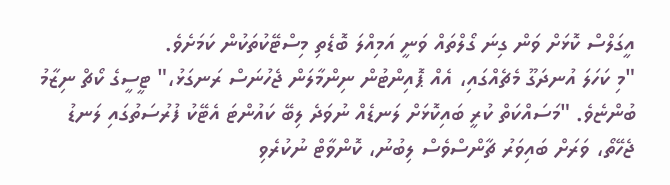އީގަލްސް ކޮޅަށް ވަން ގިނަ ގޯލްތައް ވަނީ އަމިއްލަ ބޮޑެތި މިސްޓޭކުތަކުން ކަމަށެވެ.
"މި ކަހަލަ އުނދަގޫ މެޗެއްގައި، އެއް ޕޮއިންޓުން ނިންމާލަން ޖެހުނަސް ރަނގަޅު،" ޓީސީގެ ކޯޗް ނިޒާމު ބުންޏެވެ. "މަސައްކަތް ކުރީ ބައިކޮޅަށް ލަނޑެއް ނުވަދެ ލިބޭ ކައުންޓަ އެޓޭކު ފުރުސަތުގައި ލަނޑު ޖެހޭތޯ، ވަރަށް ބައިވަރު ޗާންސްވެސް ލިބުނު، ކޮންވާޓް ނުކުރެވި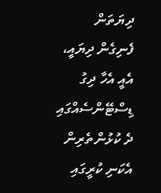ދިޔަތަން ފެނިގެން ދިޔައީ، އެއީ އެހާ ދިގު ޑިސްޓޭންސެއްގައި ދެ ކުޅުންތެރިން އެކަނި ކުރީގައި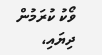ވޯކު ކުރަމުން ދިޔައި،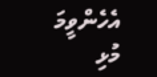އެހެންވީމަ މުޅި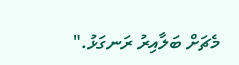މެޗަށް ބަލާއިރު ރަނގަޅު."